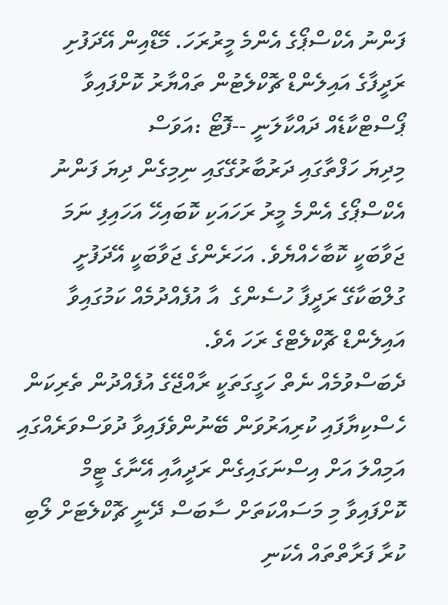ފަންނު އެކްސްޕޯގެ އެންމެ މީރުރަހަ. މޭޑްއިން އޭދަފުށި
ރަދީފާގެ އައިލެންޑް ޗޮކްލެޓުން ތައްޔާރު ކޮށްފައިވާ ޕޯސްޓްކާޑެއް ދައްކާލަނީ --ފޮޓޯ :އަވަސް
މިދިޔަ ހަފްތާގައި ދަރުބާރުގޭގައި ނިމިގެން ދިޔަ ފަންނު އެކްސްޕޯގެ އެންމެ މީރު ރަހައަކި ކޮބައިހޭ އަހައިފި ނަމަ ޖަވާބަކީ ކޮބާހެއްޔެވެ. އަހަރެންގެ ޖަވާބަކީ އޭދަފުށީ ގުލްބަކާގޭ ރަދީފާ ހުސެންގެ  އާ އުފެއްދުމެއް ކަމުގައިވާ އައިލެންޑް ޗޮކްލެޓްގެ ރަހަ އެވެ.
ދެބަސްވުމެއް ނެތް ހަގީގަތަކީ ރާއްޖޭގެ އުފެއްދުން ތެރިކަން ހެސްކިޔާފައި ކުރިއަރުވަން ބޭނުންވެފައިވާ ދުވަސްވަރެއްގައި އަމިއްލަ އަށް އިސްނަގައިގެން ރަދީއާއި އޭނާގެ ޓީމް ކޮށްފައިވާ މި މަސައްކަތަށް ސާބަސް ދޭނީ ޗޮކްލެޓަށް ލޯބި ކުރާ ފަރާތްތައް އެކަނި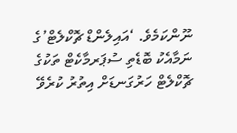ނޫންކަމެވެ. ‘އައިލެންޑް ޗޮކްލެޓް’ގެ ނަމާއެކު ބޮޑެތި ސުޕަރމާކެޓް ތަކުގެ ޗޮކްލެޓް ހަރުގަނޑަށް އިތުރު ކުރެވޭ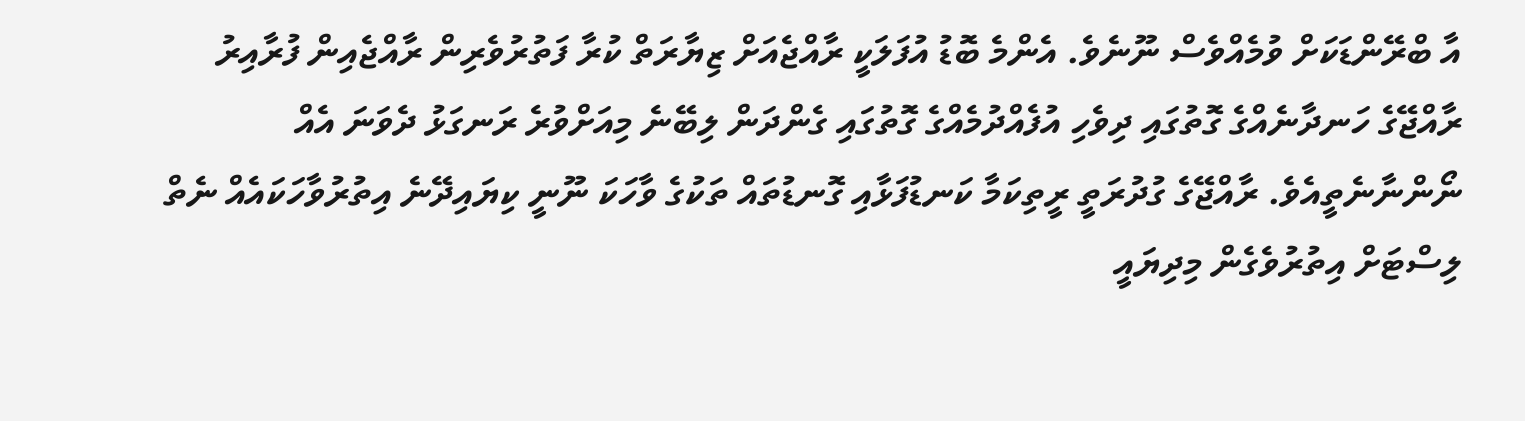އާ ބްރޭންޑަކަށް ވުމެއްވެސް ނޫނެވެ. އެންމެ ބޮޑު އުފަލަކީ ރާއްޖެއަށް ޒިޔާރަތް ކުރާ ފަތުރުވެރިން ރާއްޖެއިން ފުރާއިރު ރާއްޖޭގެ ހަނދާނެއްގެ ގޮތުގައި ދިވެހި އުފެއްދުމެއްގެ ގޮތުގައި ގެންދަން ލިބޭނެ މިއަށްވުރެ ރަނގަޅު ދެވަނަ އެއް ނޯންނާނެތީއެވެ. ރާއްޖޭގެ ގުދުރަތީ ރީތިކަމާ ކަނޑުފަޅާއި ގޮނޑުތައް ތަކުގެ ވާހަކަ ނޫނީ ކިޔައިދޭނެ އިތުރުވާހަކައެއް ނެތް ލިސްޓަށް އިތުރުވެގެން މިދިޔައީ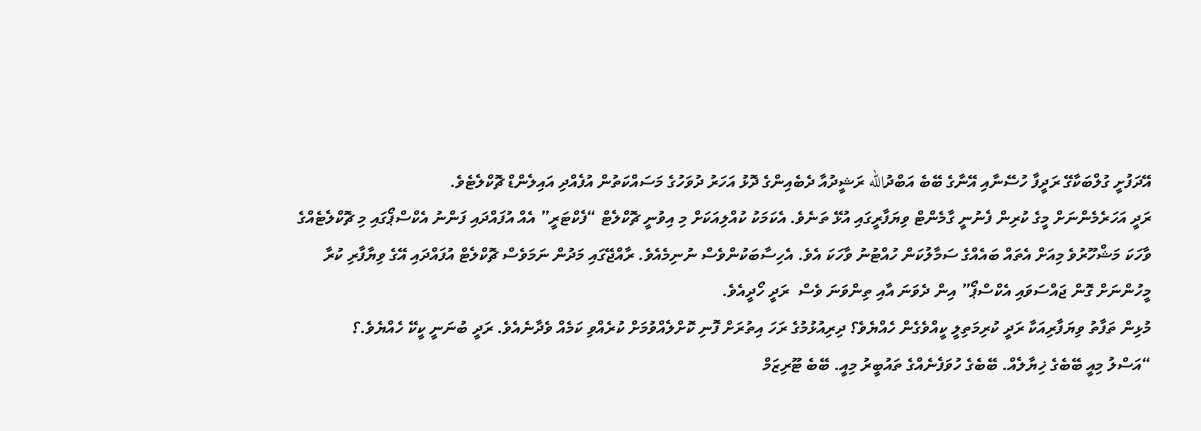އޭދަފުށީ ގުލްބަކާގޭ ރަދީފާ ހުސޭނާއި އޭނާގެ ބޭބެ އަބްދުالله ރަޝީދުއާ ދެބެއިންގެ ދޮޅު އަހަރު ދުވަހުގެ މަސައްކަތުން އުފެއްދި އައިލެންޑް ޗޮކްލެޓެވެ.
ރަދީ އަހަރެމެންނަށް މީގެ ކުރިން ފެނުނީ ގާމެންޓް ވިޔަފާރީގައި އުޅޭ ތަނެވެ. އެކަމަކު ކުއްލިއަކަށް މި އިވުނީ ޗޮކްލެޓް “ފެކްޓަރީ” އެއް އުފައްދައި ފަންނު އެކްސްޕޯގައި މި ޗޮކްލެޓެއްގެ ވާހަކަ މަޝްހޫރުވެ މިއަށް އެތައް ބައެއްގެ ސަމާލުކަން ހުއްޓުނު ވާހަކަ އެވެ. އެހިސާބަކުންވެސް ނުނިމެއެވެ. ރާއްޖޭގައި މަދުން ނަމަވެސް ޗޮކްލެޓް އުފައްދައި އޭގެ ވިޔާފާރި ކުރާ މީހުންނަށް ގޮން ޖައްސަވައި އެކްސްޕޯ” އިން ދެވަނަ އާއި ތިންވަނަ ވެސް  ރަދީ ހޯދީއެވެ.
މުޅިން ތަފާތު ވިޔަފާރިއަކާ ރަދީ ކުރިމަތިލީ ކީއްވެގެން ހެއްޔެވެ؟ ދިރިއުޅުމުގެ ރަހަ އިތުރަށް ފޮނި ކޮށްލެއްވުމަށް ކުރެއްވި ކަމެއް ވެދާނެއެވެ. ރަދީ ބުނަނީ ކީކޭ ހެއްޔެވެ.؟
“އަސްލު މިއީ ބޭބެގެ ޚިޔާލެއް. ބޭބެގެ ހުވަފެނެއްގެ ތައުބީރު މިއީ. ބޭބެ ޓޫރިޒަމް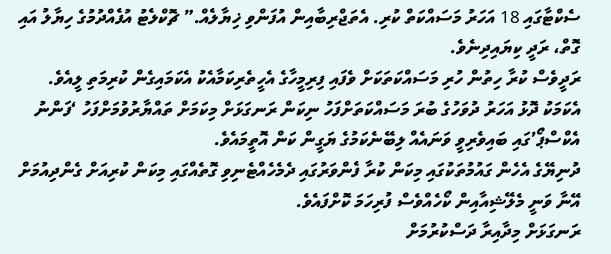ސެކްޓާގައި 18 އަހަރު މަސައްކަތް ކުރި. އެތަޖްރިބާއިން އުފަންވި ޚިޔާލެއް.” ޗޮކްލެޓު އުފެއްދުމުގެ ހިޔާލު އައި ގޮތް، ރަދީ ކިޔައިދިނެވެ.
ރަދީވެސް ކުރާ ހިތުން ހުރި މަސައްކަތަކަށް ވެފައި ފިރިމީހާގެ އެހީތެރިކަމާއެކު އެކަމައިގެން ކުރިމަތި ލީއެވެ. އެކަމަކު ދޮޅު އަހަރު ދުވަހުގެ ބުރަ މަސައްކަތަށްފަހު ނިކަން ރަނގަޅަށް މިކަމަށް ތައްޔާރުވުމަށްފަހު ‘ފަންނު އެކްސްޕޯ’ގައި ބައިވެރިވީ ވަނައެއް ލިބޭނެކަމުގެ ޔަގީން ކަން އޮތީމައެވެ.
ދުނިޔޭގެ އެހެން ގައުމުތަކުގައި މިކަން ކުރާ ފެންވަރުގައި ދެމެހެއްޓެނިވި ގޮތެއްގައި މިކަން ކުރިއަށް ގެންދިއުމަށް އޭނާ ވަނީ މެލޭޝިއާއިން ކޯހެއްވެސް ފުރިހަމަ ކޮށްފައެވެ.
ރަނގަޅަށް މިދާއިރާ ދަސްކުރުމަށް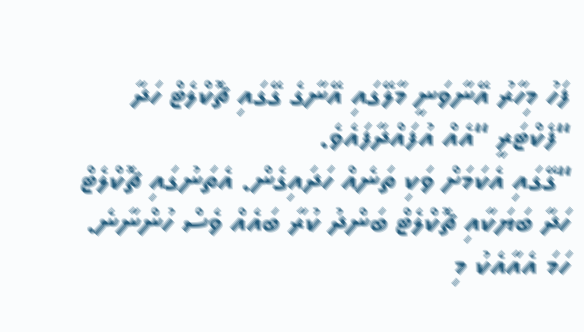ފަހު މިހާރު އޭނާވަނީ މާލޭގައި އޭނާގެ ގޭގައި ޗޮކްލެޓް ހަދާ “ފެކްޓަރީ “އެއް އުފައްދާފައެވެ.
“ގޭގައި އެކަމަށް ވަކި ތަނެއް ހަދައިގެން. އެތަނުގައި ޗޮކްލެޓް ހަދާ ބަޔަކާއި ޗޮކްލެޓް ބަންދު ކުރާ ބައެއް ވެސް ހުންނާނެ. ހަމަ އެއާއެކު މި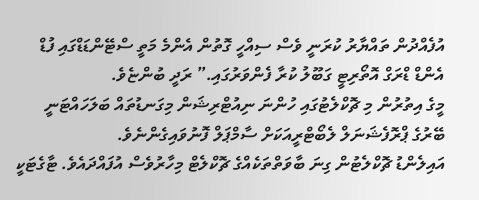އުފެއްދުން ތައްޔާރު ކުރަނީ ވެސް ސިއްހީ ގޮތުން އެންމެ މަތީ ސްޓޭންޑަޑްގައި ފުޑް އެންޑް ޑްރަގް އޮތޯރިޓީ ގަބޫލު ކުރާ ފެންވަރުގައި.” ރަދީ ބުންޏެވެ.
މީގެ އިތުރުން މި ޗޮކްލެޓުގައި ހުންނަ ނިއުޓްރިޝަން މިގަނޑުތައް ބަލަހައްޓަނީ ބޭރުގެ ޕްރޮފެޝަނަލް ލެބޯޓްރީއަކަށް ސާމްޕަލް ފޮނުވައިގެންނެވެ.
އައިލެންޑު ޗޮކްލެޓުން ގިނަ ބާވަތްތަކެއްގެ ޗޮކްލެޓް މިހާރުވެސް އުފައްދައެވެ. ޓާގެޓަކީ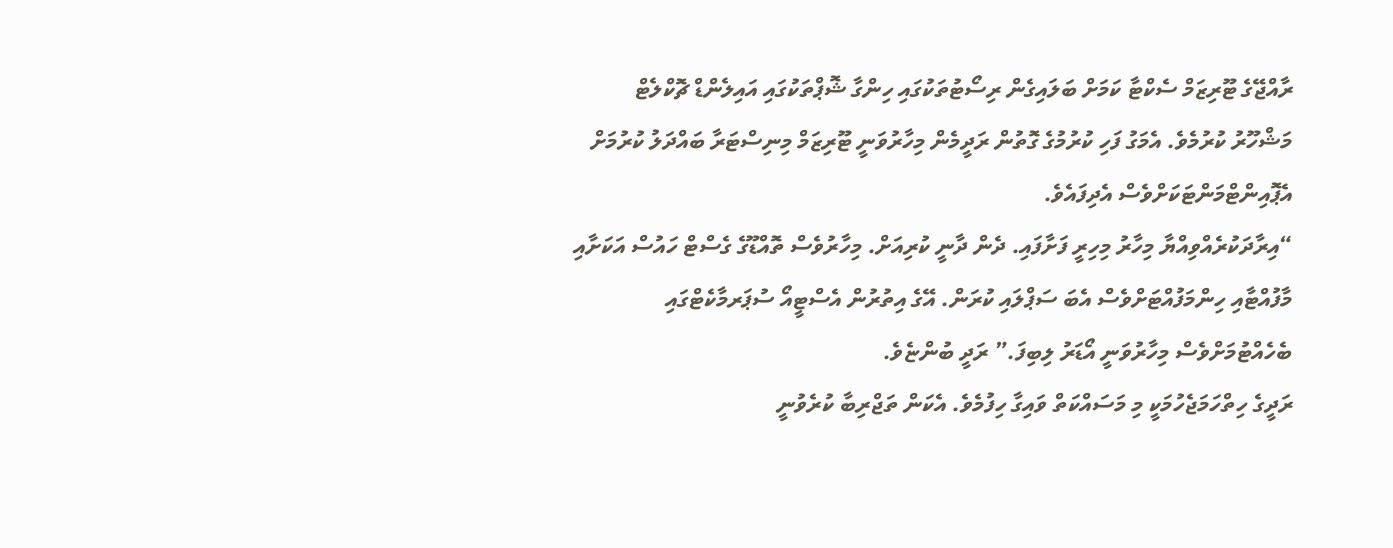ރާއްޖޭގެ ޓޫރިޒަމް ސެކްޓާ ކަމަށް ބަލައިގެން ރިސޯޓުތަކުގައި ހިންގާ ޝޮޕްތަކުގައި އައިލެންޑް ޗޮކްލެޓް މަޝްހޫރު ކުރުމެވެ. އެމަގު ފަހި ކުރުމުގެ ގޮތުން ރަދީމެން މިހާރުވަނީ ޓޫރިޒަމް މިނިސްޓަރާ ބައްދަލު ކުރުމަށް އެޕޮއިންޓްމަންޓަކަށްވެސް އެދިފައެވެ.
“އިރާދަކުރެއްވިއްޔާ މިހާރު މިހިރީ ފަށާފައި. ދެން ދާނީ ކުރިއަށް. މިހާރުވެސް ތޮއްޑޫގެ ގެސްޓް ހައުސް އަކަށާއި މާފުއްޓާއި ހިންމަފުއްޓަށްވެސް އެބަ ސަޕްލައި ކުރަން. އޭގެ އިތުރުން އެސްޓީއޯ ސުޕަރމާކެޓްގައި ބެހެއްޓުމަށްވެސް މިހާރުވަނީ އޯޑަރު ލިބިފަ.” ރަދީ ބުންޏެވެ.
ރަދީގެ ހިތްހަމަޖެހުމަކީ މި މަސައްކަތް ވައިގާ ހިފުމެވެ. އެކަން ތަޖްރިބާ ކުރެވުނީ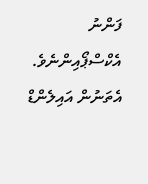ފަންނު އެކްސްޕޯއިންނެވެ. އެތަނުން އައިލެންޑް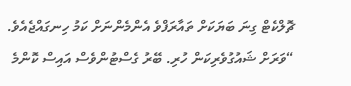ޗޮލްކެޓް ގިނަ ބަޔަކަށް ތައާރަފްވެ އެންމެންނަށް ކަމު ހިނގައްޖެއެވެ. “ވަރަށް ޝައުގުވެރިކަން ހުރި. ބޭރު ގެސްޓުންވެސް އައިސް ކޮންމެ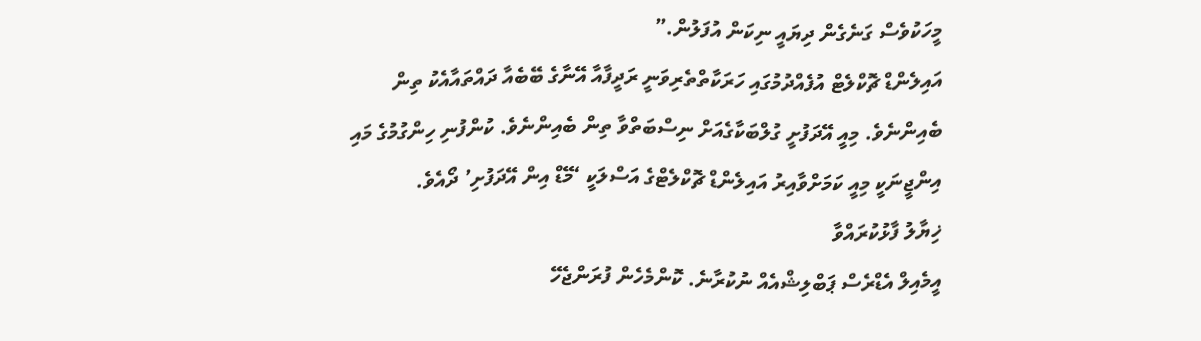މީހަކުވެސް ގަނެގެން ދިޔައީ ނިކަން އުފަލުން.”
އައިލެންޑް ޗޮކްލެޓް އުފެއްދުމުގައި ހަރަކާތްތެރިވަނީ ރަދީފާއާ އޭނާގެ ބޭބެއާ ދައްތައާއެކު ތިން ބެއިންނެވެ. މިއީ އޭދަފުށީ ގުލްބަކާގެއަށް ނިސްބަތްވާ ތިން ބެއިންނެވެ. ކުންފުނި ހިންގުމުގެ މައި އިންޖީނަކީ މިއީ ކަމަށްވާއިރު އައިލެންޑް ޗޮކްލެޓްގެ އަސްލަކީ ‘މޭޑް އިން އޭދަފުށި’ ދޯއެވެ.
ޚިޔާލު ފާޅުކުރައްވާ
އީމެއިލް އެޑްރެސް ޕަބްލިޝްއެއް ނުކުރާނެ. ކޮންމެހެން ފުރަންޖެހޭ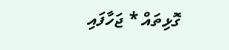ގޮޅިތައް * ޖަހާފައި